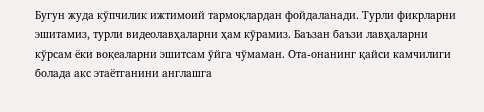Бугун жуда кўпчилик ижтимоий тармоқлардан фойдаланади. Турли фикрларни эшитамиз, турли видеолавҳаларни ҳам кўрамиз. Баъзан баъзи лавҳаларни кўрсам ёки воқеаларни эшитсам ўйга чўмаман. Ота-онанинг қайси камчилиги болада акс этаётганини англашга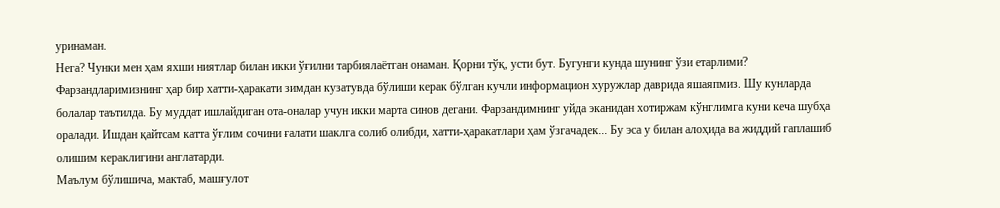уринаман.
Нега? Чунки мен ҳам яхши ниятлар билан икки ўғилни тарбиялаётган онаман. Қорни тўқ, усти бут. Бугунги кунда шунинг ўзи етарлими? Фарзандларимизнинг ҳар бир хатти-ҳаракати зимдан кузатувда бўлиши керак бўлган кучли информацион хуружлар даврида яшаяпмиз. Шу кунларда болалар таътилда. Бу муддат ишлайдиган ота-оналар учун икки марта синов дегани. Фарзандимнинг уйда эканидан хотиржам кўнглимга куни кеча шубҳа оралади. Ишдан қайтсам катта ўғлим сочини ғалати шаклга солиб олибди, хатти-ҳаракатлари ҳам ўзгачадек... Бу эса у билан алоҳида ва жиддий гаплашиб олишим кераклигини англатарди.
Маълум бўлишича, мактаб, машғулот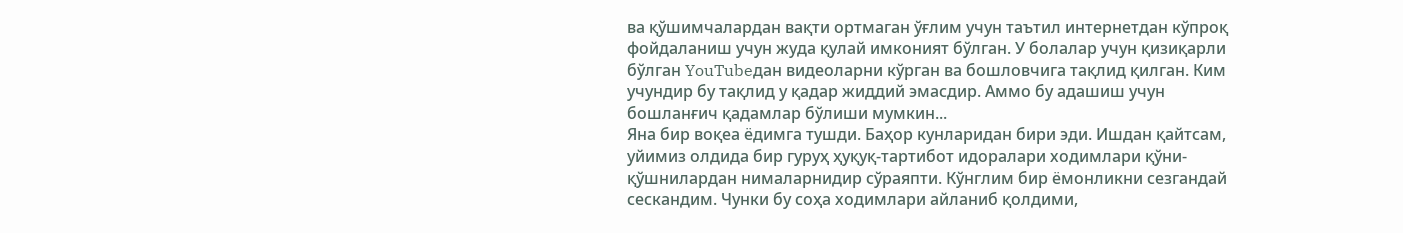ва қўшимчалардан вақти ортмаган ўғлим учун таътил интернетдан кўпроқ фойдаланиш учун жуда қулай имконият бўлган. У болалар учун қизиқарли бўлган YouTubeдан видеоларни кўрган ва бошловчига тақлид қилган. Ким учундир бу тақлид у қадар жиддий эмасдир. Аммо бу адашиш учун бошланғич қадамлар бўлиши мумкин...
Яна бир воқеа ёдимга тушди. Баҳор кунларидан бири эди. Ишдан қайтсам, уйимиз олдида бир гуруҳ ҳуқуқ-тартибот идоралари ходимлари қўни-қўшнилардан нималарнидир сўраяпти. Кўнглим бир ёмонликни сезгандай сескандим. Чунки бу соҳа ходимлари айланиб қолдими,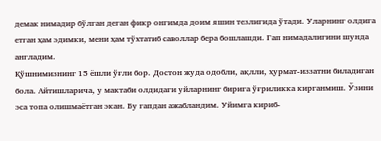демак нимадир бўлган деган фикр онгимда доим яшин тезлигида ўтади. Уларнинг олдига етган ҳам эдимки, мени ҳам тўхтатиб саволлар бера бошлашди. Гап нимадалигини шунда англадим.
Қўшнимизнинг 15 ёшли ўғли бор. Достон жуда одобли, ақлли, ҳурмат-иззатни биладиган бола. Айтишларича, у мактаби олдидаги уйларнинг бирига ўғриликка кирганмиш. Ўзини эса топа олишмаётган экан. Бу гапдан ажабландим. Уйимга кириб-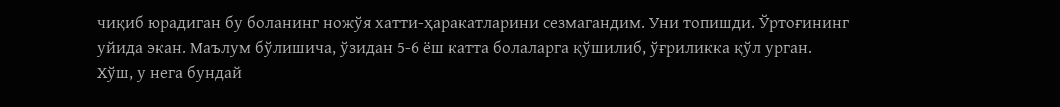чиқиб юрадиган бу боланинг ножўя хатти-ҳаракатларини сезмагандим. Уни топишди. Ўртоғининг уйида экан. Маълум бўлишича, ўзидан 5-6 ёш катта болаларга қўшилиб, ўғриликка қўл урган.
Хўш, у нега бундай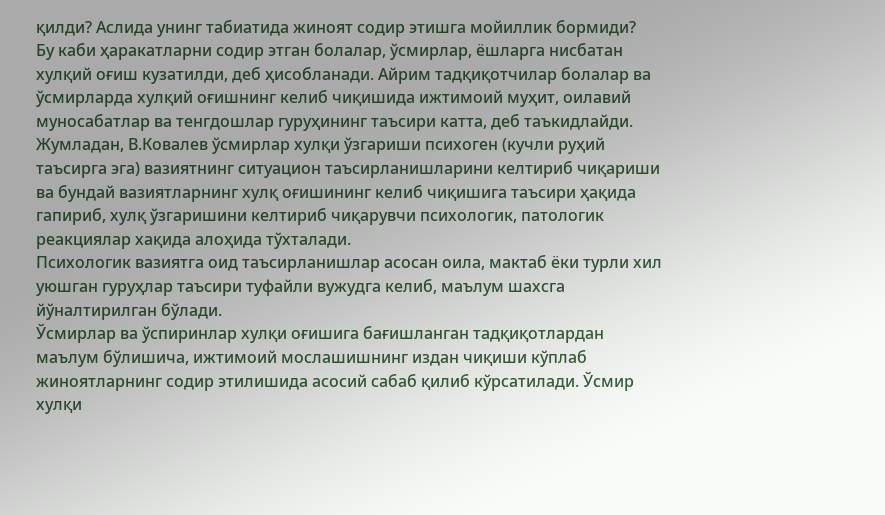қилди? Аслида унинг табиатида жиноят содир этишга мойиллик бормиди?
Бу каби ҳаракатларни содир этган болалар, ўсмирлар, ёшларга нисбатан хулқий оғиш кузатилди, деб ҳисобланади. Айрим тадқиқотчилар болалар ва ўсмирларда хулқий оғишнинг келиб чиқишида ижтимоий муҳит, оилавий муносабатлар ва тенгдошлар гуруҳининг таъсири катта, деб таъкидлайди. Жумладан, В.Ковалев ўсмирлар хулқи ўзгариши психоген (кучли руҳий таъсирга эга) вазиятнинг ситуацион таъсирланишларини келтириб чиқариши ва бундай вазиятларнинг хулқ оғишининг келиб чиқишига таъсири ҳақида гапириб, хулқ ўзгаришини келтириб чиқарувчи психологик, патологик реакциялар хақида алоҳида тўхталади.
Психологик вазиятга оид таъсирланишлар асосан оила, мактаб ёки турли хил уюшган гуруҳлар таъсири туфайли вужудга келиб, маълум шахсга йўналтирилган бўлади.
Ўсмирлар ва ўспиринлар хулқи оғишига бағишланган тадқиқотлардан маълум бўлишича, ижтимоий мослашишнинг издан чиқиши кўплаб жиноятларнинг содир этилишида асосий сабаб қилиб кўрсатилади. Ўсмир хулқи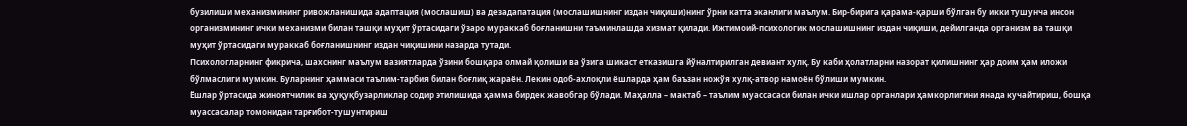бузилиши механизмининг ривожланишида адаптация (мослашиш) ва дезадапатация (мослашишнинг издан чиқиши)нинг ўрни катта эканлиги маълум. Бир-бирига қарама-қарши бўлган бу икки тушунча инсон организмининг ички механизми билан ташқи муҳит ўртасидаги ўзаро мураккаб боғланишни таъминлашда хизмат қилади. Ижтимоий-психологик мослашишнинг издан чиқиши, дейилганда организм ва ташқи муҳит ўртасидаги мураккаб боғланишнинг издан чиқишини назарда тутади.
Психологларнинг фикрича, шахснинг маълум вазиятларда ўзини бошқара олмай қолиши ва ўзига шикаст етказишга йўналтирилган девиант хулқ. Бу каби ҳолатларни назорат қилишнинг ҳар доим ҳам иложи бўлмаслиги мумкин. Буларнинг ҳаммаси таълим-тарбия билан боғлиқ жараён. Лекин одоб-ахлоқли ёшларда ҳам баъзан ножўя хулқ-атвор намоён бўлиши мумкин.
Ёшлар ўртасида жиноятчилик ва ҳуқуқбузарликлар содир этилишида ҳамма бирдек жавобгар бўлади. Маҳалла – мактаб – таълим муассасаси билан ички ишлар органлари ҳамкорлигини янада кучайтириш, бошқа муассасалар томонидан тарғибот-тушунтириш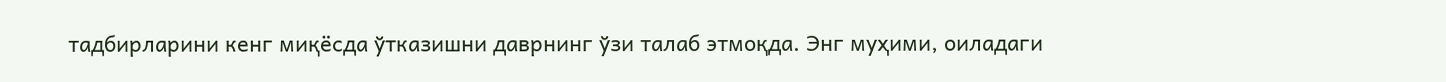тадбирларини кенг миқёсда ўтказишни даврнинг ўзи талаб этмоқда. Энг муҳими, оиладаги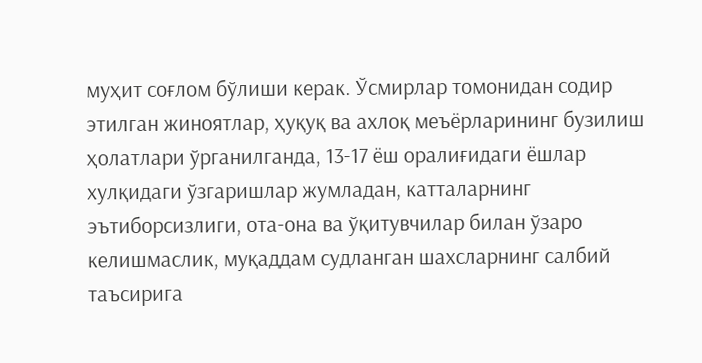муҳит соғлом бўлиши керак. Ўсмирлар томонидан содир этилган жиноятлар, ҳуқуқ ва ахлоқ меъёрларининг бузилиш ҳолатлари ўрганилганда, 13-17 ёш оралиғидаги ёшлар хулқидаги ўзгаришлар жумладан, катталарнинг эътиборсизлиги, ота-она ва ўқитувчилар билан ўзаро келишмаслик, муқаддам судланган шахсларнинг салбий таъсирига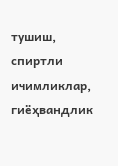тушиш, спиртли ичимликлар, гиёҳвандлик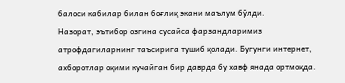балоси кабилар билан боғлиқ экани маълум бўлди.
Назорат, эътибор озгина сусайса фарзандларимиз атрофдагиларнинг таъсирига тушиб қолади. Бугунги интернет, ахборотлар оқими кучайган бир даврда бу хавф янада ортмоқда.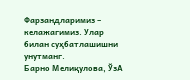Фарзандларимиз – келажагимиз. Улар билан суҳбатлашишни унутманг.
Барно Мелиқулова, ЎзА